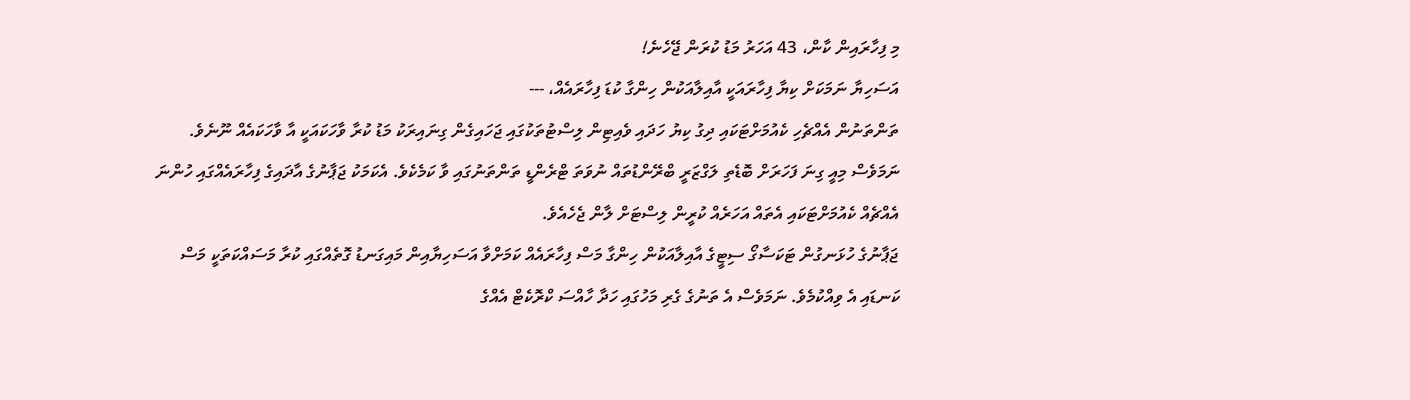މި ފިހާރައިން ކާން، 43 އަހަރު މަޑު ކުރަން ޖޭހެނެ!
އަސަހިޔާ ނަމަކަށް ކިޔާ ފިހާރައަކީ އާއިލާއަކުން ހިންގާ ކުޑަ ފިހާރައެއް، ---
ތަންތަނުން އެއްޗެހި ކެއުމަށްޓަކައި ދިގު ކިޔު ހަދައި ވެއިޓިން ލިސްޓުތަކުގައި ޖަހައިގެން ގިނައިރަކު މަޑު ކުރާ ވާހަކައަކީ އާ ވާހަކައެއް ނޫނެވެ. ނަމަވެސް މިއީ ގިނަ ފަހަރަށް ބޮޑެތި ލަގްޒަރީ ބްރޭންޑުތައް ނުވަތަ ޓްރެންޑީ ތަންތަނުގައި ވާ ކަމެކެވެ. އެކަމަކު ޖަޕާނުގެ އާދައިގެ ފިހާރައެއްގައި ހުންނަ އެއްޗެއް ކެއުމަށްޓަކައި އެތައް އަހަރެއް ކުރީން ލިސްޓަށް ލާން ޖެހެއެވެ.
ޖަޕާނުގެ ހުޅަނގުން ޓަކަސާގޯ ސިޓީގެ އާއިލާއަކުން ހިންގާ މަސް ފިހާރައެއް ކަމަށްވާ އަސަހިޔާއިން މައިގަނޑު ގޮތެއްގައި ކުރާ މަސައްކަތަކީ މަސް ކަނޑައި އެ ވިއްކުމެވެ. ނަމަވެސް އެ ތަނުގެ ގެރި މަހުގައި ހަދާ ހާއްސަ ކްރޮކެޓް އެއްގެ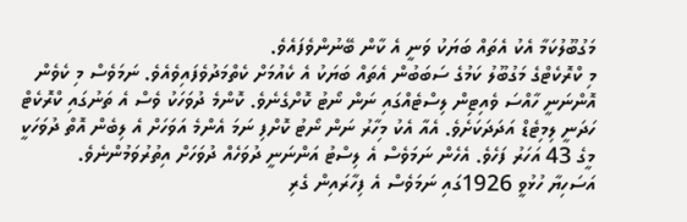މަގުބޫލުކަމާ އެކު އެތައް ބަޔަކު ވަނީ އެ ކާން ބޭނުންވެފައެވެ.
މި ކްރޮކެޓްގެ މަގުބޫލު ކަމުގެ ސަބަބުން އެތައް ބަޔަކު އެ ކެއުމަށް ކެތްމަދުވެފައިވެއެވެ. ނަމަވެސް މި ކެވެން އޮންނަނީ ހާއްސަ ވެއިޓިން ލިސްޓެއްގައި ނަން ނޯޓު ކޮށްގެނެވެ. ކޮންމެ ދުވަހަކު ވެސް އެ ތަނުގައި ކްރޮކެޓް ހަދަނީ ލިމިޓެޑް އަދަދަކަށެވެ. އެއާ އެކު މިހާރު ނަން ނޯޓު ކޮށްފި ނަމަ އެންމެ އަވަހަށް އެ ލިބެން އޮތް ދުވަހަކީ މީގެ 43 އަހަރު ފަހެވެ. އެހެން ނަމަވެސް އެ ލިސްޓު އަންނަނީ ދުވަހެއް ދުވަހަށް އިތުރުވަމުންނެވެ.
އަސަހިޔާ ހުޅުވީ 1926ގައި ނަމަވެސް އެ ފިހާރައިން ގެރި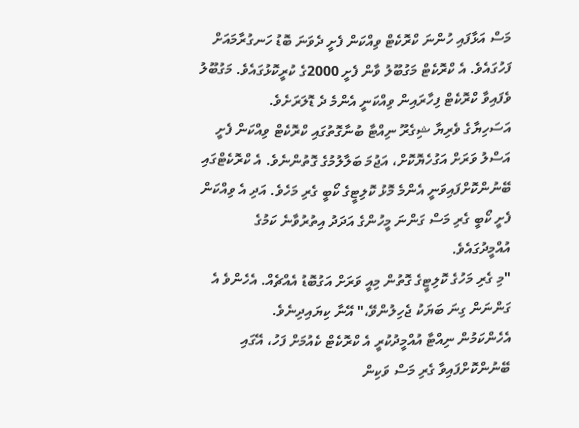މަސް އަޅާފައި ހުންނަ ކްރޮކެޓް ވިއްކަން ފެށީ ދެވަނަ ބޮޑު ހަނގުރާމައަށް ފަހުގައެވެ. އެ ކްރޮކެޓް މަގުބޫލު ވާން ފެށީ 2000ގެ ކުރީކޮޅުގައެވެ. މަގުބޫލު ވެފައިވާ ކްރޮކެޓް ފިހާރައިން ވިއްކަނީ އެންމެ ދެ ޑޮލަރަށެވެ.
އަސަހިޔާގެ ވެރިޔާ ޝިގެރޫ ނިއްޓާ ބުނާގޮތުގައި ކްރޮކެޓް ވިއްކަން ފެށީ އަސްލު ވަރަށް އަގުހެޔޮކޮށް، އަޖުމަ ބަލާލުމުގެ ގޮތުންނެވެ. އެ ކްރޮކެޓްގައި ބޭނުންކޮށްފައިވަނީ އެންމެ މޮޅު ކޮލިޓީގެ ކޯބީ ގެރި މަހެވެ. އަދި އެ ވިއްކަން ފެށީ ކޯބީ ގެރި މަސް ގަންނަ މީހުންގެ އަދަދު އިތުރުވާނެ ކަމުގެ އުއްމީދުގައެވެ.
"މި ގެރި މަހުގެ ކޮލިޓީގެ ގޮތުން މިއީ ވަރަށް އަގުބޮޑު އެއްޗެއް. އެހެންވެ އެ ގަންނަން ގިނަ ބަޔަކު ޖެހިލުންވޭ،" އޭނާ ކިޔައިދިނެވެ.
އެހެންކަމުން ނިއްޓާ އުއްމީދުކުރީ އެ ކްރޮކެޓް ކެއުމަށް ފަހު، އޭގައި ބޭނުންކޮށްފައިވާ ގެރި މަސް ވަކިން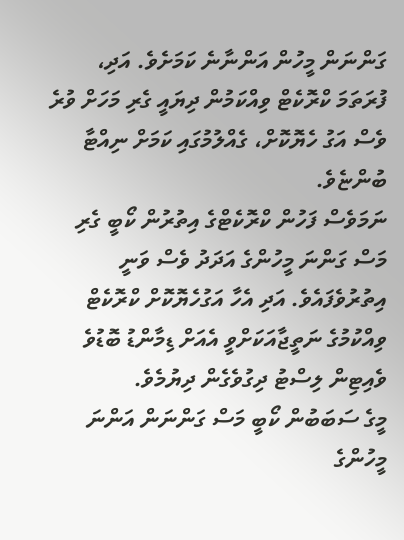ގަންނަން މީހުން އަންނާނެ ކަމަށެވެ. އަދި، ފުރަތަމަ ކްރޮކެޓް ވިއްކަމުން ދިޔައީ ގެރި މަހަށް ވުރެ ވެސް އަގު ހެޔޮކޮށް، ގެއްލުމުގައި ކަމަށް ނިއްޓާ ބުންޏެވެ.
ނަމަވެސް ފަހުން ކްރޮކެޓްގެ އިތުރުން ކޯބީ ގެރި މަސް ގަންނަ މީހުންގެ އަދަދު ވެސް ވަނީ އިތުރުވެފައެވެ. އަދި އެހާ އަގުހެޔޮކޮށް ކްރޮކެޓް ވިއްކުމުގެ ނަތީޖާއަކަށްވީ އެއަށް ޑިމާންޑު ބޮޑުވެ ވެއިޓިން ލިސްޓު ދިގުވެގެން ދިޔުމެވެ.
މީގެ ސަބަބުން ކޯބީ މަސް ގަންނަން އަންނަ މީހުންގެ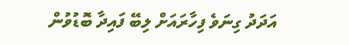އަދަދު ގިނަވެ ފިހާރައަށް ލިބޭ ފައިދާ ބޮޑުވުން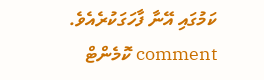ކަމުގައި އޭނާ ފާހަގަކުރެއެވެ.
comment ކޮމެންޓް